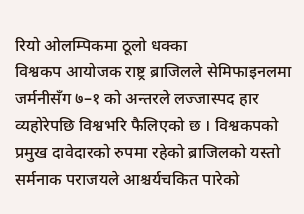रियो ओलम्पिकमा ठूलो धक्का
विश्वकप आयोजक राष्ट्र ब्राजिलले सेमिफाइनलमा जर्मनीसँग ७–१ को अन्तरले लज्जास्पद हार व्यहोरेपछि विश्वभरि फैलिएको छ । विश्वकपको प्रमुख दावेदारको रुपमा रहेको ब्राजिलको यस्तो सर्मनाक पराजयले आश्चर्यचकित पारेको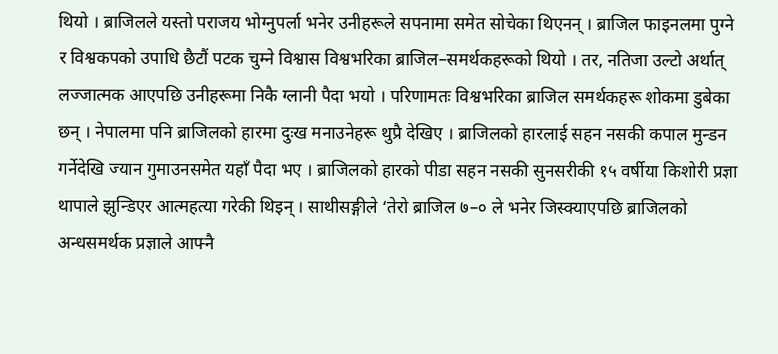थियो । ब्राजिलले यस्तो पराजय भोग्नुपर्ला भनेर उनीहरूले सपनामा समेत सोचेका थिएनन् । ब्राजिल फाइनलमा पुग्ने र विश्वकपको उपाधि छैटौं पटक चुम्ने विश्वास विश्वभरिका ब्राजिल–समर्थकहरूको थियो । तर, नतिजा उल्टो अर्थात् लज्जात्मक आएपछि उनीहरूमा निकै ग्लानी पैदा भयो । परिणामतः विश्वभरिका ब्राजिल समर्थकहरू शोकमा डुबेका छन् । नेपालमा पनि ब्राजिलको हारमा दुःख मनाउनेहरू थुप्रै देखिए । ब्राजिलको हारलाई सहन नसकी कपाल मुन्डन गर्नेदेखि ज्यान गुमाउनसमेत यहाँ पैदा भए । ब्राजिलको हारको पीडा सहन नसकी सुनसरीकी १५ वर्षीया किशोरी प्रज्ञा थापाले झुन्डिएर आत्महत्या गरेकी थिइन् । साथीसङ्गीले ‘तेरो ब्राजिल ७–० ले भनेर जिस्क्याएपछि ब्राजिलको अन्धसमर्थक प्रज्ञाले आफ्नै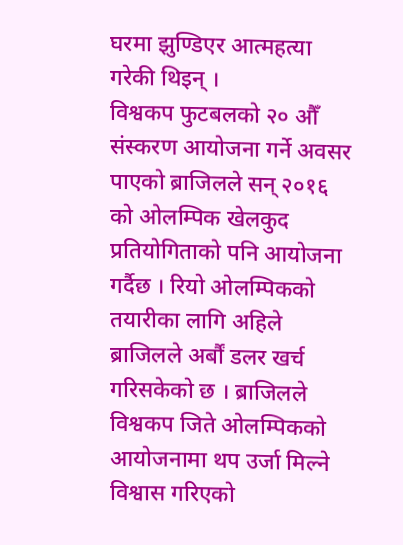घरमा झुण्डिएर आत्महत्या गरेकी थिइन् ।
विश्वकप फुटबलको २० औँ संस्करण आयोजना गर्ने अवसर पाएको ब्राजिलले सन् २०१६ को ओलम्पिक खेलकुद प्रतियोगिताको पनि आयोजना गर्दैछ । रियो ओलम्पिकको तयारीका लागि अहिले ब्राजिलले अर्बौं डलर खर्च गरिसकेको छ । ब्राजिलले विश्वकप जिते ओलम्पिकको आयोजनामा थप उर्जा मिल्ने विश्वास गरिएको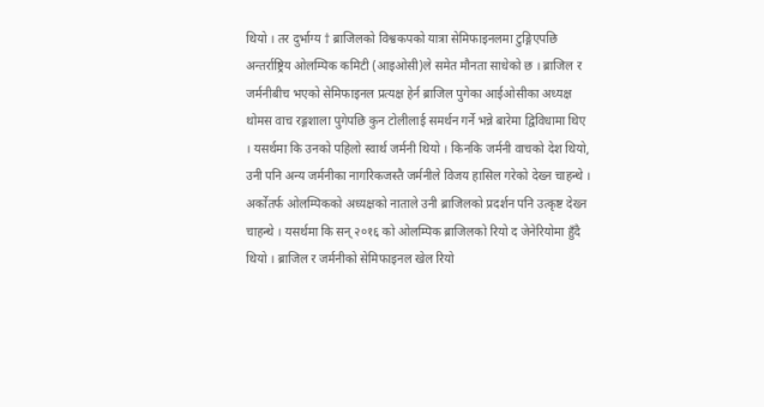थियो । तर दुर्भाग्य † ब्राजिलको विश्वकपको यात्रा सेमिफाइनलमा टुङ्गिएपछि अन्तर्राष्ट्रिय ओलम्पिक कमिटी (आइओसी)ले समेत मौनता साधेको छ । ब्राजिल र जर्मनीबीच भएको सेमिफाइनल प्रत्यक्ष हेर्न ब्राजिल पुगेका आईओसीका अध्यक्ष थोमस वाच रङ्गशाला पुगेपछि कुन टोलीलाई समर्थन गर्ने भन्ने बारेमा द्विविधामा थिए । यसर्थमा कि उनको पहिलो स्वार्थ जर्मनी थियो । किनकि जर्मनी वाचको देश थियो, उनी पनि अन्य जर्मनीका नागरिकजस्तै जर्मनीले विजय हासिल गरेको देख्न चाहन्थे । अर्कोतर्फ ओलम्पिकको अध्यक्षको नाताले उनी ब्राजिलको प्रदर्शन पनि उत्कृष्ट देख्न चाहन्थे । यसर्थमा कि सन् २०१६ को ओलम्पिक ब्राजिलको रियो द जेनेरियोमा हुँदै थियो । ब्राजिल र जर्मनीको सेमिफाइनल खेल रियो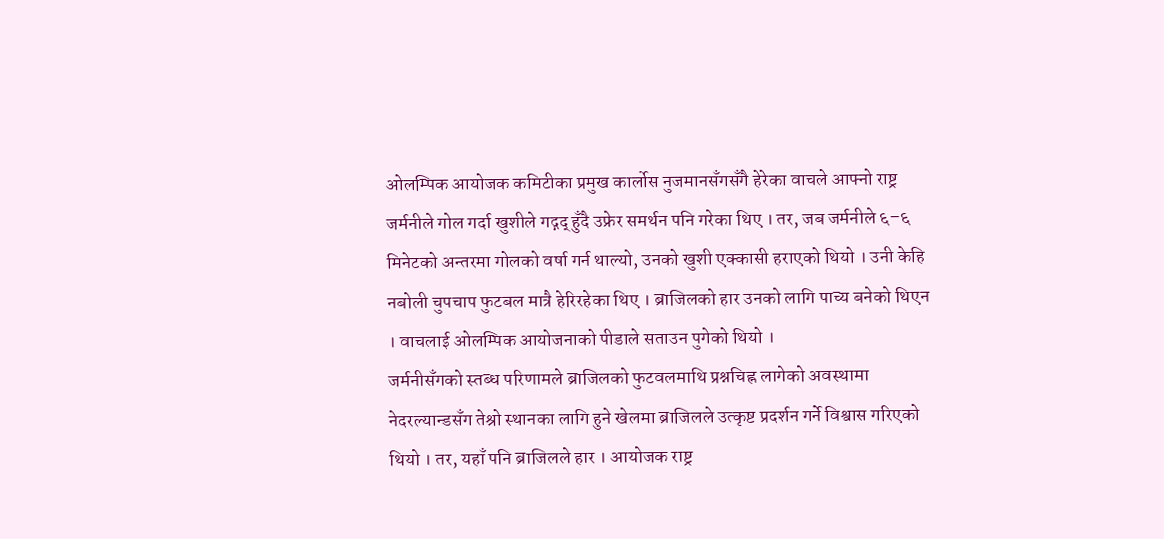ओलम्पिक आयोजक कमिटीका प्रमुख कार्लोस नुजमानसँगसँगै हेरेका वाचले आफ्नो राष्ट्र जर्मनीले गोल गर्दा खुशीले गद्गद् हुँदै उफ्रेर समर्थन पनि गरेका थिए । तर, जब जर्मनीले ६–६ मिनेटको अन्तरमा गोलको वर्षा गर्न थाल्यो, उनको खुशी एक्कासी हराएको थियो । उनी केहि नबोली चुपचाप फुटबल मात्रै हेरिरहेका थिए । ब्राजिलको हार उनको लागि पाच्य बनेको थिएन । वाचलाई ओलम्पिक आयोजनाको पीडाले सताउन पुगेको थियो ।
जर्मनीसँगको स्तब्ध परिणामले ब्राजिलको फुटवलमाथि प्रश्नचिह्न लागेको अवस्थामा नेदरल्यान्डसँग तेश्रो स्थानका लागि हुने खेलमा ब्राजिलले उत्कृष्ट प्रदर्शन गर्ने विश्वास गरिएको थियो । तर, यहाँ पनि ब्राजिलले हार । आयोजक राष्ट्र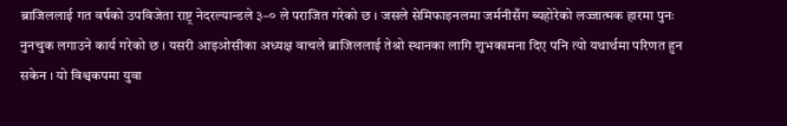ब्राजिललाई गत वर्षको उपविजेता राष्ट्र नेदरल्यान्डले ३–० ले पराजित गरेको छ । जसले सेमिफाइनलमा जर्मनीसँग ब्यहोरेको लज्जात्मक हारमा पुनः नुनचुक लगाउने कार्य गरेको छ । यसरी आइओसीका अध्यक्ष वाचले ब्राजिललाई तेश्रो स्थानका लागि शुभकामना दिए पनि त्यो यथार्थमा परिणत हुन सकेन । यो विश्वकपमा युवा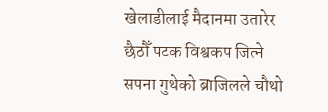खेलाडीलाई मैदानमा उतारेर छैठौँ पटक विश्वकप जित्ने सपना गुथेको ब्राजिलले चौथो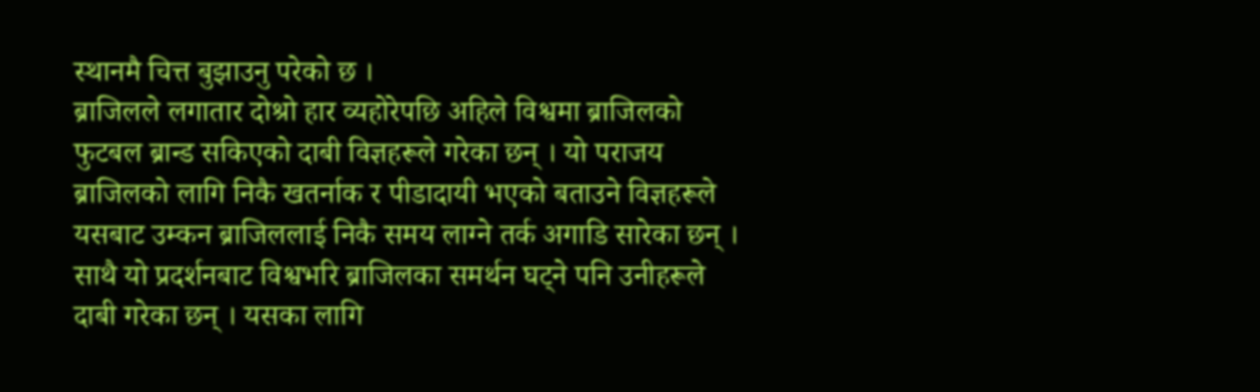स्थानमै चित्त बुझाउनु परेको छ ।
ब्राजिलले लगातार दोश्रो हार व्यहोरेपछि अहिले विश्वमा ब्राजिलको फुटबल ब्रान्ड सकिएको दाबी विज्ञहरूले गरेका छन् । यो पराजय ब्राजिलको लागि निकै खतर्नाक र पीडादायी भएको बताउने विज्ञहरूले यसबाट उम्कन ब्राजिललाई निकै समय लाग्ने तर्क अगाडि सारेका छन् । साथै यो प्रदर्शनबाट विश्वभरि ब्राजिलका समर्थन घट्ने पनि उनीहरूले दाबी गरेका छन् । यसका लागि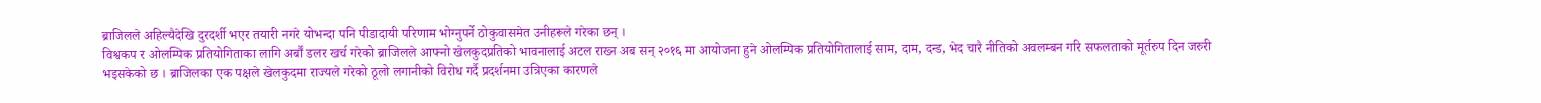ब्राजिलले अहिल्यैदेखि दुरदर्शी भएर तयारी नगरे योभन्दा पनि पीडादायी परिणाम भोग्नुपर्ने ठोकुवासमेत उनीहरूले गरेका छन् ।
विश्वकप र ओलम्पिक प्रतियोगिताका लागि अर्बौं डलर खर्च गरेको ब्राजिलले आफ्नो खेलकुदप्रतिको भावनालाई अटल राख्न अब सन् २०१६ मा आयोजना हुने ओलम्पिक प्रतियोगितालाई साम, दाम, दन्ड, भेद चारै नीतिको अवलम्बन गरि सफलताको मूर्तरुप दिन जरुरी भइसकेको छ । ब्राजिलका एक पक्षले खेलकुदमा राज्यले गरेको ठूलो लगानीको विरोध गर्दै प्रदर्शनमा उत्रिएका कारणले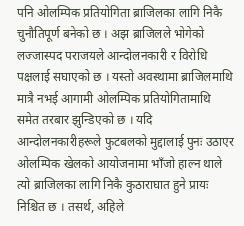पनि ओलम्पिक प्रतियोगिता ब्राजिलका लागि निकै चुनौतिपूर्ण बनेको छ । अझ ब्राजिलले भोगेको लज्जास्पद पराजयले आन्दोलनकारी र विरोधि पक्षलाई सघाएको छ । यस्तो अवस्थामा ब्राजिलमाथि मात्रै नभई आगामी ओलम्पिक प्रतियोगितामाथि समेत तरबार झुन्डिएको छ । यदि आन्दोलनकारीहरूले फुटबलको मुद्दालाई पुनः उठाएर ओलम्पिक खेलको आयोजनामा भाँजो हाल्न थाले त्यो ब्राजिलका लागि निकै कुठाराघात हुने प्रायः निश्चित छ । तसर्थ, अहिले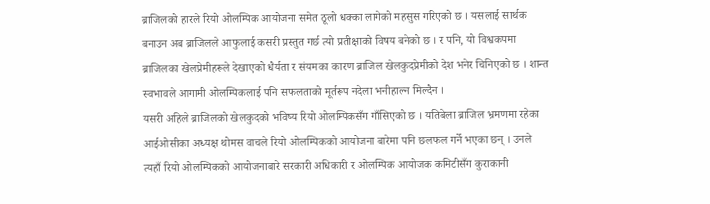ब्राजिलको हारले रियो ओलम्पिक आयोजना समेत ठूलो धक्का लागेको महसुस गरिएको छ । यसलाई सार्थक बनाउन अब ब्राजिलले आफुलाई कसरी प्रस्तुत गर्छ त्यो प्रतीक्षाको विषय बनेको छ । र पनि, यो विश्वकपमा ब्राजिलका खेलप्रेमीहरूले देखाएको धैर्यता र संयमका कारण ब्राजिल खेलकुदप्रेमीको देश भनेर चिनिएको छ । शान्त स्वभावले आगामी ओलम्पिकलाई पनि सफलताको मूर्तरूप नदेला भनीहाल्न मिल्दैन ।
यसरी अहिले ब्राजिलको खेलकुदको भविष्य रियो ओलम्पिकसँग गाँसिएको छ । यतिबेला ब्राजिल भ्रमणमा रहेका आईओसीका अध्यक्ष थोमस वाचले रियो ओलम्पिकको आयोजना बारेमा पनि छलफल गर्ने भएका छन् । उनले त्यहाँ रियो ओलम्पिकको आयोजनाबारे सरकारी अधिकारी र ओलम्पिक आयोजक कमिटीसँग कुराकानी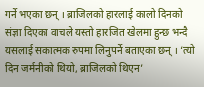गर्ने भएका छन् । ब्राजिलको हारलाई कालो दिनको संज्ञा दिएका वाचले यस्तो हारजित खेलमा हुन्छ भन्दै यसलाई सकात्मक रुपमा लिनुपर्ने बताएका छन् । ‘त्यो दिन जर्मनीको थियो, ब्राजिलको थिएन’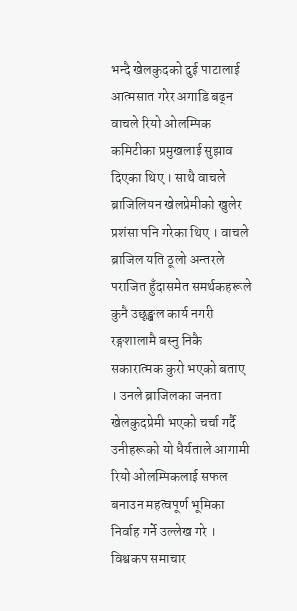भन्दै खेलकुदको दुई पाटालाई आत्मसात गरेर अगाडि बढ्न वाचले रियो ओलम्पिक कमिटीका प्रमुखलाई सुझाव दिएका थिए । साथै वाचले ब्राजिलियन खेलप्रेमीको खुलेर प्रशंसा पनि गरेका थिए । वाचले ब्राजिल यति ठूलो अन्तरले पराजित हुँदासमेत समर्थकहरूले कुनै उछृङ्खल कार्य नगरी रङ्गशालामै बस्नु निकै सकारात्मक कुरो भएको बताए । उनले ब्राजिलका जनता खेलकुदप्रेमी भएको चर्चा गर्दै उनीहरूको यो धैर्यताले आगामी रियो ओलम्पिकलाई सफल बनाउन महत्वपूर्ण भूमिका निर्वाह गर्ने उल्लेख गरे ।
विश्वकप समाचार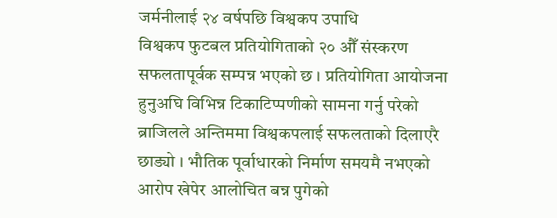जर्मनीलाई २४ वर्षपछि विश्वकप उपाधि
विश्वकप फुटबल प्रतियोगिताको २० औँ संस्करण सफलतापूर्वक सम्पन्न भएको छ । प्रतियोगिता आयोजना हुनुअघि विभिन्न टिकाटिप्पणीको सामना गर्नु परेको ब्राजिलले अन्तिममा विश्वकपलाई सफलताको दिलाएरै छाड्यो । भौतिक पूर्वाधारको निर्माण समयमै नभएको आरोप खेपेर आलोचित बन्न पुगेको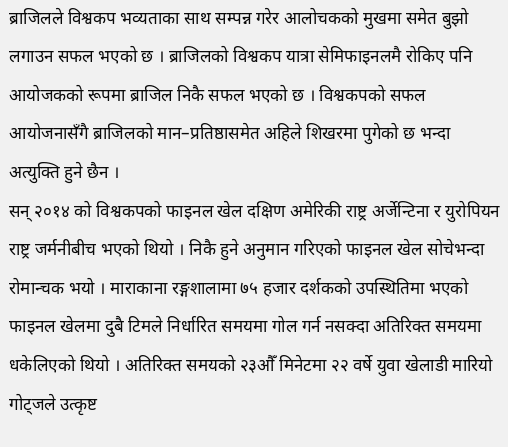ब्राजिलले विश्वकप भव्यताका साथ सम्पन्न गरेर आलोचकको मुखमा समेत बुझो लगाउन सफल भएको छ । ब्राजिलको विश्वकप यात्रा सेमिफाइनलमै रोकिए पनि आयोजकको रूपमा ब्राजिल निकै सफल भएको छ । विश्वकपको सफल आयोजनासँगै ब्राजिलको मान–प्रतिष्ठासमेत अहिले शिखरमा पुगेको छ भन्दा अत्युक्ति हुने छैन ।
सन् २०१४ को विश्वकपको फाइनल खेल दक्षिण अमेरिकी राष्ट्र अर्जेन्टिना र युरोपियन राष्ट्र जर्मनीबीच भएको थियो । निकै हुने अनुमान गरिएको फाइनल खेल सोचेभन्दा रोमान्चक भयो । माराकाना रङ्गशालामा ७५ हजार दर्शकको उपस्थितिमा भएको फाइनल खेलमा दुबै टिमले निर्धारित समयमा गोल गर्न नसक्दा अतिरिक्त समयमा धकेलिएको थियो । अतिरिक्त समयको २३औँ मिनेटमा २२ वर्षे युवा खेलाडी मारियो गोट्जले उत्कृष्ट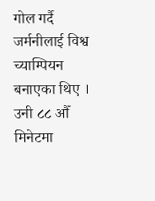गोल गर्दै जर्मनीलाई विश्व च्याम्पियन बनाएका थिए । उनी ८८ औँ मिनेटमा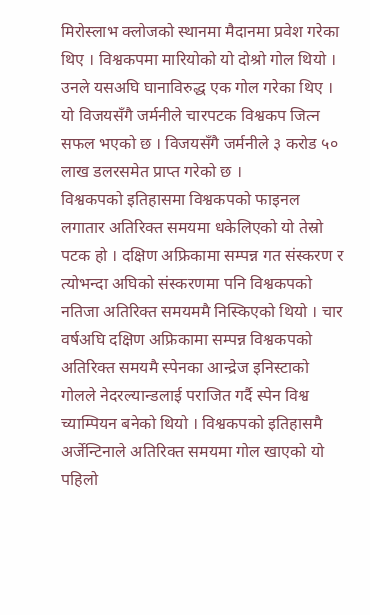मिरोस्लाभ क्लोजको स्थानमा मैदानमा प्रवेश गरेका थिए । विश्वकपमा मारियोको यो दोश्रो गोल थियो । उनले यसअघि घानाविरुद्ध एक गोल गरेका थिए । यो विजयसँगै जर्मनीले चारपटक विश्वकप जित्न सफल भएको छ । विजयसँगै जर्मनीले ३ करोड ५० लाख डलरसमेत प्राप्त गरेको छ ।
विश्वकपको इतिहासमा विश्वकपको फाइनल लगातार अतिरिक्त समयमा धकेलिएको यो तेस्रो पटक हो । दक्षिण अफ्रिकामा सम्पन्न गत संस्करण र त्योभन्दा अघिको संस्करणमा पनि विश्वकपको नतिजा अतिरिक्त समयममै निस्किएको थियो । चार वर्षअघि दक्षिण अफ्रिकामा सम्पन्न विश्वकपको अतिरिक्त समयमै स्पेनका आन्द्रेज इनिस्टाको गोलले नेदरल्यान्डलाई पराजित गर्दै स्पेन विश्व च्याम्पियन बनेको थियो । विश्वकपको इतिहासमै अर्जेन्टिनाले अतिरिक्त समयमा गोल खाएको यो पहिलो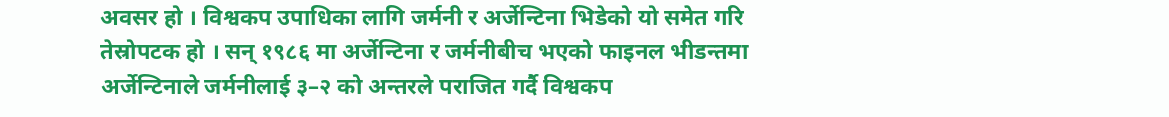अवसर हो । विश्वकप उपाधिका लागि जर्मनी र अर्जेन्टिना भिडेको यो समेत गरि तेस्रोपटक हो । सन् १९८६ मा अर्जेन्टिना र जर्मनीबीच भएको फाइनल भीडन्तमा अर्जेन्टिनाले जर्मनीलाई ३–२ को अन्तरले पराजित गर्दै विश्वकप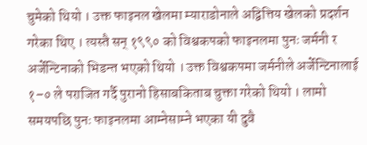चुमेको थियो । उक्त फाइनल खेलमा म्याराडोनाले अद्वित्तिय खेलको प्रदर्शन गरेका थिए । त्यस्तै सन् १९९० को विश्वकपको फाइनलमा पुनः जर्मनी र अर्जेन्टिनाको भिडन्त भएको थियो । उक्त विश्वकपमा जर्मनीले अर्जेन्टिनालाई १–० ले पराजित गर्दै पुरानो हिसाबकिताब चुक्ता गरेको थियो । लामो समयपछि पुनः फाइनलमा आम्नेसाम्ने भएका यी दुवै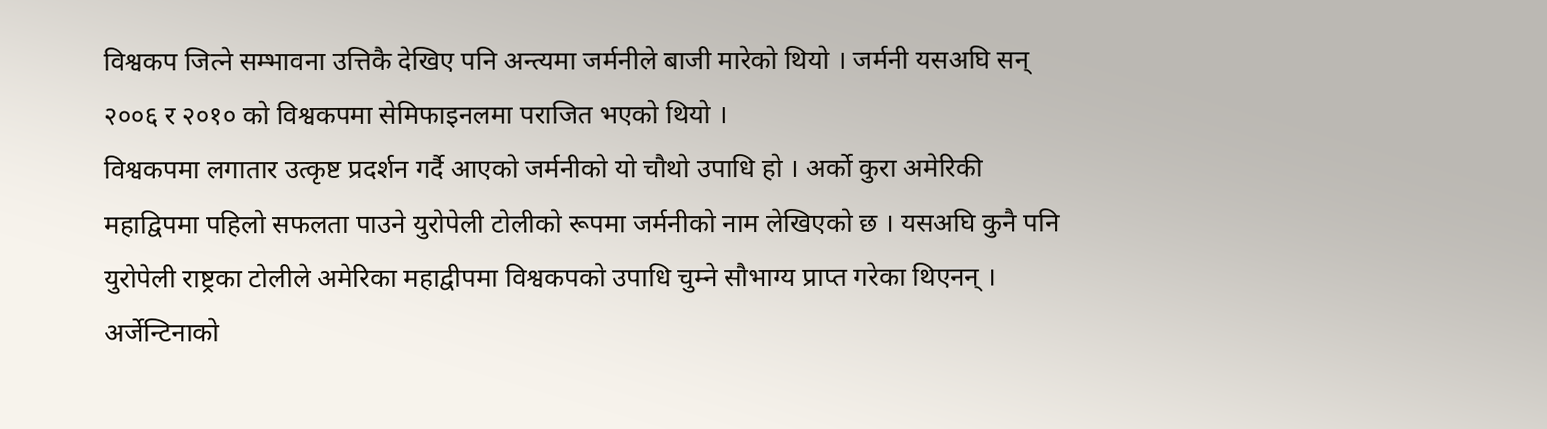विश्वकप जित्ने सम्भावना उत्तिकै देखिए पनि अन्त्यमा जर्मनीले बाजी मारेको थियो । जर्मनी यसअघि सन् २००६ र २०१० को विश्वकपमा सेमिफाइनलमा पराजित भएको थियो ।
विश्वकपमा लगातार उत्कृष्ट प्रदर्शन गर्दै आएको जर्मनीको यो चौथो उपाधि हो । अर्को कुरा अमेरिकी महाद्विपमा पहिलो सफलता पाउने युरोपेली टोलीको रूपमा जर्मनीको नाम लेखिएको छ । यसअघि कुनै पनि युरोपेली राष्ट्रका टोलीले अमेरिका महाद्वीपमा विश्वकपको उपाधि चुम्ने सौभाग्य प्राप्त गरेका थिएनन् । अर्जेन्टिनाको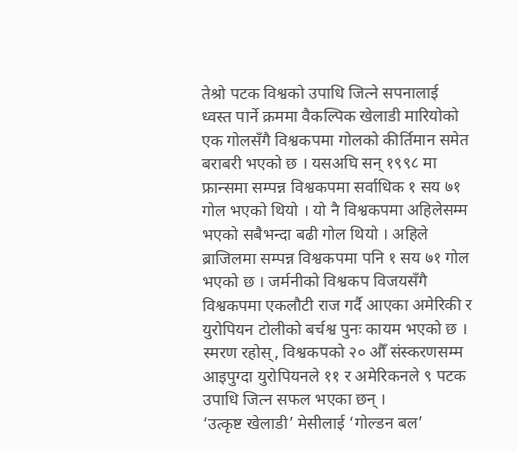तेश्रो पटक विश्वको उपाधि जित्ने सपनालाई ध्वस्त पार्ने क्रममा वैकल्पिक खेलाडी मारियोको एक गोलसँगै विश्वकपमा गोलको कीर्तिमान समेत बराबरी भएको छ । यसअघि सन् १९९८ मा फ्रान्समा सम्पन्न विश्वकपमा सर्वाधिक १ सय ७१ गोल भएको थियो । यो नै विश्वकपमा अहिलेसम्म भएको सबैभन्दा बढी गोल थियो । अहिले ब्राजिलमा सम्पन्न विश्वकपमा पनि १ सय ७१ गोल भएको छ । जर्मनीको विश्वकप विजयसँगै विश्वकपमा एकलौटी राज गर्दै आएका अमेरिकी र युरोपियन टोलीको बर्चश्व पुनः कायम भएको छ । स्मरण रहोस्, विश्वकपको २० औँ संस्करणसम्म आइपुग्दा युरोपियनले ११ र अमेरिकनले ९ पटक उपाधि जित्न सफल भएका छन् ।
‘उत्कृष्ट खेलाडी’ मेसीलाई ‘गोल्डन बल’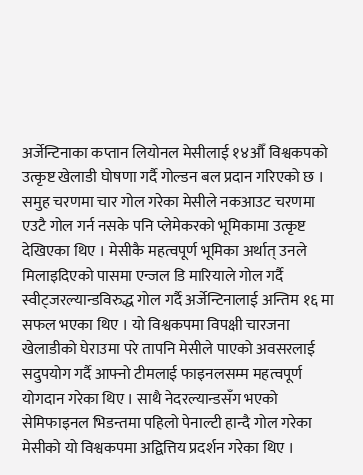अर्जेन्टिनाका कप्तान लियोनल मेसीलाई १४औँ विश्वकपको उत्कृष्ट खेलाडी घोषणा गर्दै गोल्डन बल प्रदान गरिएको छ । समुह चरणमा चार गोल गरेका मेसीले नकआउट चरणमा एउटै गोल गर्न नसके पनि प्लेमेकरको भूमिकामा उत्कृष्ट देखिएका थिए । मेसीकै महत्वपूर्ण भूमिका अर्थात् उनले मिलाइदिएको पासमा एन्जल डि मारियाले गोल गर्दै स्वीट्जरल्यान्डविरुद्ध गोल गर्दै अर्जेन्टिनालाई अन्तिम १६ मा सफल भएका थिए । यो विश्वकपमा विपक्षी चारजना खेलाडीको घेराउमा परे तापनि मेसीले पाएको अवसरलाई सदुपयोग गर्दै आफ्नो टीमलाई फाइनलसम्म महत्वपूर्ण योगदान गरेका थिए । साथै नेदरल्यान्डसँग भएको सेमिफाइनल भिडन्तमा पहिलो पेनाल्टी हान्दै गोल गरेका मेसीको यो विश्वकपमा अद्वित्तिय प्रदर्शन गरेका थिए ।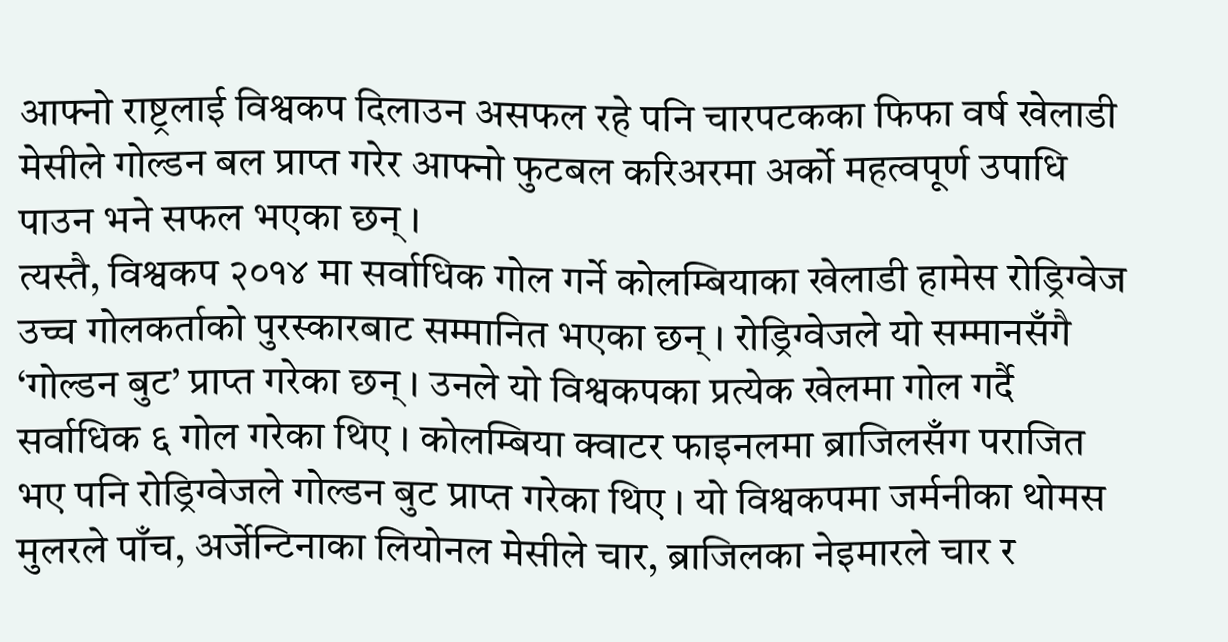आफ्नो राष्ट्रलाई विश्वकप दिलाउन असफल रहे पनि चारपटकका फिफा वर्ष खेलाडी मेसीले गोल्डन बल प्राप्त गरेर आफ्नो फुटबल करिअरमा अर्को महत्वपूर्ण उपाधि पाउन भने सफल भएका छन् ।
त्यस्तै, विश्वकप २०१४ मा सर्वाधिक गोल गर्ने कोलम्बियाका खेलाडी हामेस रोड्रिग्वेज उच्च गोलकर्ताको पुरस्कारबाट सम्मानित भएका छन् । रोड्रिग्वेजले यो सम्मानसँगै ‘गोल्डन बुट’ प्राप्त गरेका छन् । उनले यो विश्वकपका प्रत्येक खेलमा गोल गर्दै सर्वाधिक ६ गोल गरेका थिए । कोलम्बिया क्वाटर फाइनलमा ब्राजिलसँग पराजित भए पनि रोड्रिग्वेजले गोल्डन बुट प्राप्त गरेका थिए । यो विश्वकपमा जर्मनीका थोमस मुलरले पाँच, अर्जेन्टिनाका लियोनल मेसीले चार, ब्राजिलका नेइमारले चार र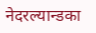नेदरल्यान्डका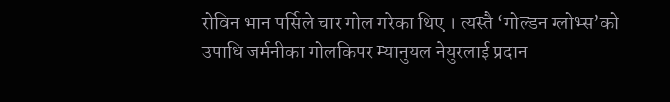रोविन भान पर्सिले चार गोल गरेका थिए । त्यस्तै ‘गोल्डन ग्लोभ्स’को उपाधि जर्मनीका गोलकिपर म्यानुयल नेयुरलाई प्रदान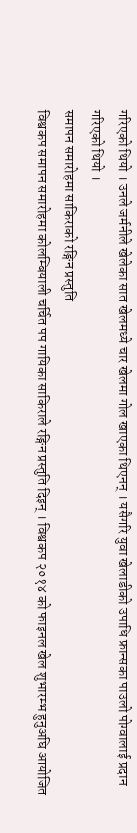गरिएको थियो । उनले जर्मनीले खेलेका सात खेलमध्ये चार खेलमा गोल खाएका थिएनन् । यसैगरि युवा खेलाडीको उपाधि फ्रान्सका पाउलो पोग्वालाई प्रदान गरिएको थियो ।
समापन समारोहमा साकिराको रङ्गिन प्रस्तुति
विश्वकप समापन समारोहमा कोलम्बियाली चर्चित पप गायिका साकिराले रङ्गिन प्रस्तुति दिइन् । विश्वकप २०१४ को फाइनल खेल शुभारम्भ हुनुअघि आयोजित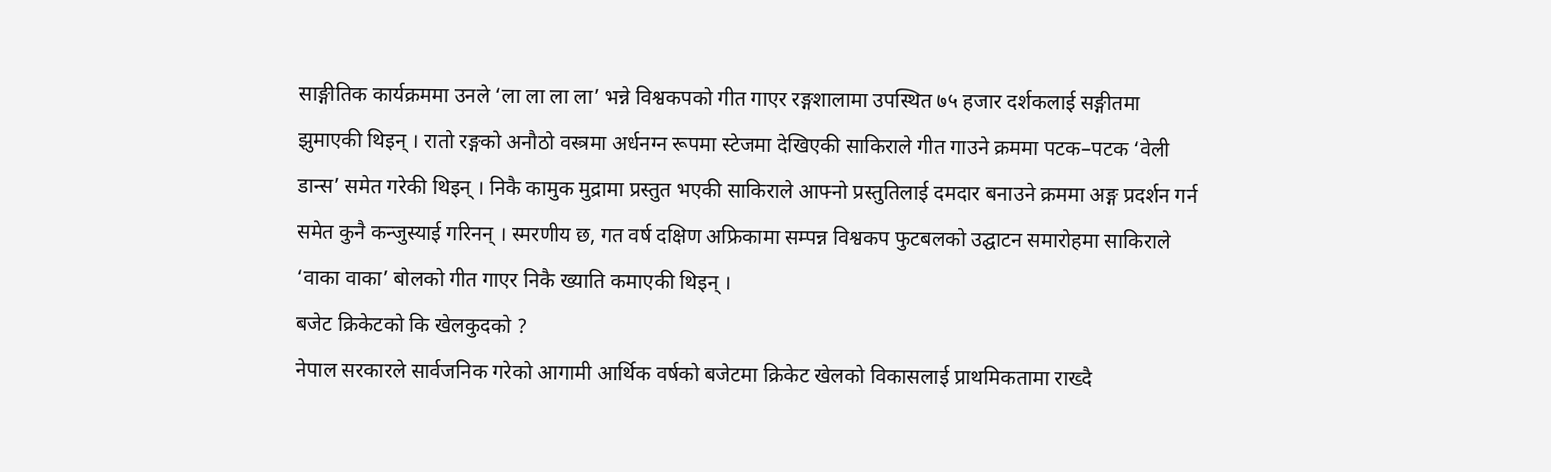साङ्गीतिक कार्यक्रममा उनले ‘ला ला ला ला’ भन्ने विश्वकपको गीत गाएर रङ्गशालामा उपस्थित ७५ हजार दर्शकलाई सङ्गीतमा झुमाएकी थिइन् । रातो रङ्गको अनौठो वस्त्रमा अर्धनग्न रूपमा स्टेजमा देखिएकी साकिराले गीत गाउने क्रममा पटक–पटक ‘वेली डान्स’ समेत गरेकी थिइन् । निकै कामुक मुद्रामा प्रस्तुत भएकी साकिराले आफ्नो प्रस्तुतिलाई दमदार बनाउने क्रममा अङ्ग प्रदर्शन गर्न समेत कुनै कन्जुस्याई गरिनन् । स्मरणीय छ, गत वर्ष दक्षिण अफ्रिकामा सम्पन्न विश्वकप फुटबलको उद्घाटन समारोहमा साकिराले ‘वाका वाका’ बोलको गीत गाएर निकै ख्याति कमाएकी थिइन् ।
बजेट क्रिकेटको कि खेलकुदको ?
नेपाल सरकारले सार्वजनिक गरेको आगामी आर्थिक वर्षको बजेटमा क्रिकेट खेलको विकासलाई प्राथमिकतामा राख्दै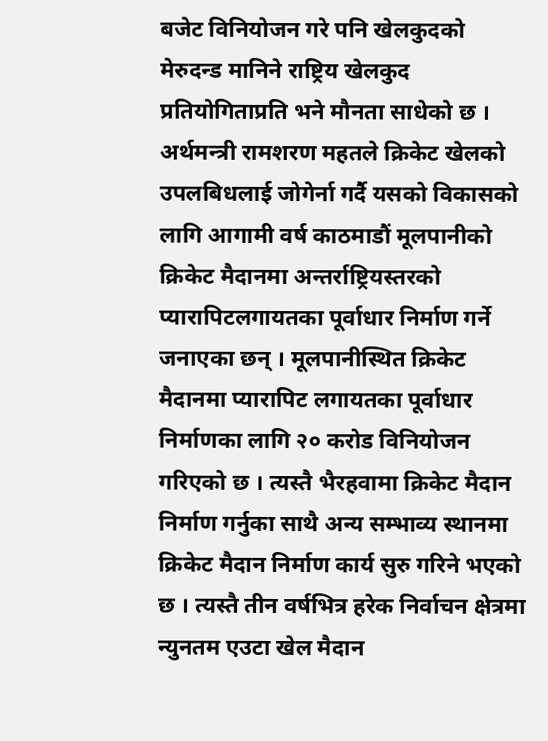बजेट विनियोजन गरे पनि खेलकुदको मेरुदन्ड मानिने राष्ट्रिय खेलकुद प्रतियोगिताप्रति भने मौनता साधेको छ । अर्थमन्त्री रामशरण महतले क्रिकेट खेलको उपलबिधलाई जोगेर्ना गर्दै यसको विकासको लागि आगामी वर्ष काठमाडौं मूलपानीको क्रिकेट मैदानमा अन्तर्राष्ट्रियस्तरको प्यारापिटलगायतका पूर्वाधार निर्माण गर्ने जनाएका छन् । मूलपानीस्थित क्रिकेट मैदानमा प्यारापिट लगायतका पूर्वाधार निर्माणका लागि २० करोड विनियोजन गरिएको छ । त्यस्तै भैरहवामा क्रिकेट मैदान निर्माण गर्नुका साथै अन्य सम्भाव्य स्थानमा क्रिकेट मैदान निर्माण कार्य सुरु गरिने भएको छ । त्यस्तै तीन वर्षभित्र हरेक निर्वाचन क्षेत्रमा न्युनतम एउटा खेल मैदान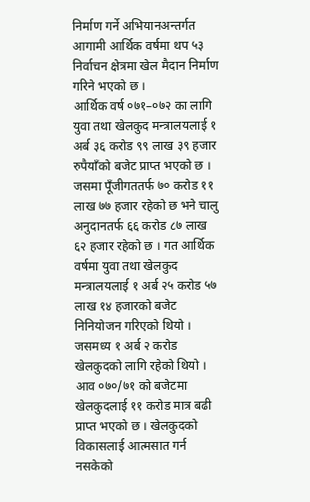निर्माण गर्ने अभियानअन्तर्गत आगामी आर्थिक वर्षमा थप ५३ निर्वाचन क्षेत्रमा खेल मैदान निर्माण गरिने भएको छ ।
आर्थिक वर्ष ०७१–०७२ का लागि युवा तथा खेलकुद मन्त्रालयलाई १ अर्ब ३६ करोड ९९ लाख ३९ हजार रुपैयाँको बजेट प्राप्त भएको छ । जसमा पूँजीगततर्फ ७० करोड ११ लाख ७७ हजार रहेको छ भने चालु अनुदानतर्फ ६६ करोड ८७ लाख ६२ हजार रहेको छ । गत आर्थिक वर्षमा युवा तथा खेलकुद मन्त्रालयलाई १ अर्ब २५ करोड ५७ लाख १४ हजारको बजेट निनियोजन गरिएको थियो । जसमध्य १ अर्ब २ करोड खेलकुदको लागि रहेको थियो । आव ०७०/७१ को बजेटमा खेलकुदलाई ११ करोड मात्र बढी प्राप्त भएको छ । खेलकुदको विकासलाई आत्मसात गर्न नसकेको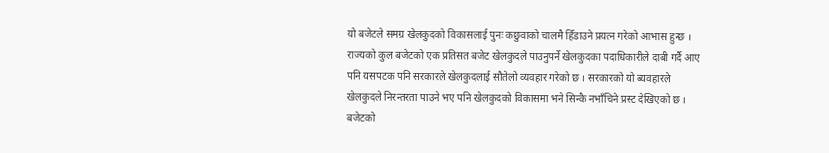यो बजेटले समग्र खेलकुदको विकासलाई पुनः कछुवाको चालमै हिँडाउने प्रयत्न गरेको आभास हुन्छ । राज्यको कुल बजेटको एक प्रतिसत बजेट खेलकुदले पाउनुपर्ने खेलकुदका पदाधिकारीले दाबी गर्दै आए पनि यसपटक पनि सरकारले खेलकुदलाई सौतेलो व्यवहार गरेको छ । सरकारको यो ब्यवहारले खेलकुदले निरन्तरता पाउने भए पनि खेलकुदको विकासमा भने सिन्कै नभाँचिने प्रस्ट देखिएको छ ।
बजेटको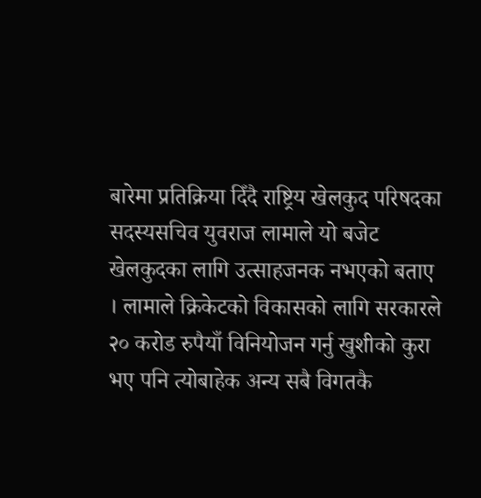बारेमा प्रतिक्रिया दिँदै राष्ट्रिय खेलकुद परिषदका सदस्यसचिव युवराज लामाले यो बजेट खेलकुदका लागि उत्साहजनक नभएको बताए । लामाले क्रिकेटको विकासको लागि सरकारले २० करोड रुपैयाँ विनियोजन गर्नु खुशीको कुरा भए पनि त्योबाहेक अन्य सबै विगतकै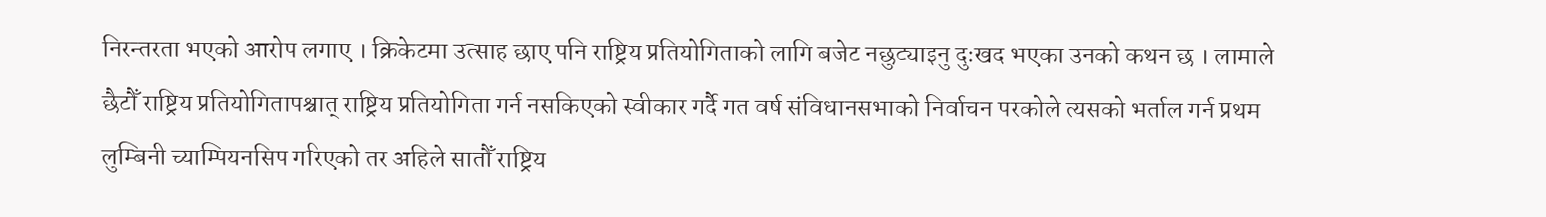निरन्तरता भएको आरोप लगाए । क्रिकेटमा उत्साह छाए पनि राष्ट्रिय प्रतियोगिताको लागि बजेट नछुट्याइनु दुःखद भएका उनको कथन छ । लामाले छैटौँ राष्ट्रिय प्रतियोगितापश्चात् राष्ट्रिय प्रतियोगिता गर्न नसकिएको स्वीकार गर्दै गत वर्ष संविधानसभाको निर्वाचन परकोले त्यसको भर्ताल गर्न प्रथम लुम्बिनी च्याम्पियनसिप गरिएको तर अहिले सातौँ राष्ट्रिय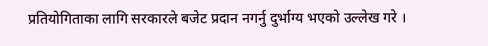प्रतियोगिताका लागि सरकारले बजेट प्रदान नगर्नु दुर्भाग्य भएको उल्लेख गरे ।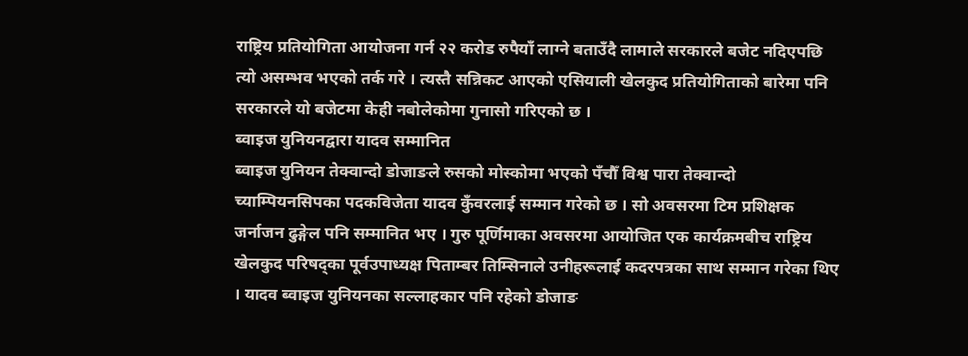राष्ट्रिय प्रतियोगिता आयोजना गर्न २२ करोड रुपैयाँ लाग्ने बताउँदै लामाले सरकारले बजेट नदिएपछि त्यो असम्भव भएको तर्क गरे । त्यस्तै सन्निकट आएको एसियाली खेलकुद प्रतियोगिताको बारेमा पनि सरकारले यो बजेटमा केही नबोलेकोमा गुनासो गरिएको छ ।
ब्वाइज युनियनद्वारा यादव सम्मानित
ब्वाइज युनियन तेक्वान्दो डोजाङले रुसको मोस्कोमा भएको पँचौँ विश्व पारा तेक्वान्दो च्याम्पियनसिपका पदकविजेता यादव कुँवरलाई सम्मान गरेको छ । सो अवसरमा टिम प्रशिक्षक जर्नाजन ढुङ्गेल पनि सम्मानित भए । गुरु पूर्णिमाका अवसरमा आयोजित एक कार्यक्रमबीच राष्ट्रिय खेलकुद परिषद्का पूर्वउपाध्यक्ष पिताम्बर तिम्सिनाले उनीहरूलाई कदरपत्रका साथ सम्मान गरेका थिए । यादव ब्वाइज युनियनका सल्लाहकार पनि रहेको डोजाङ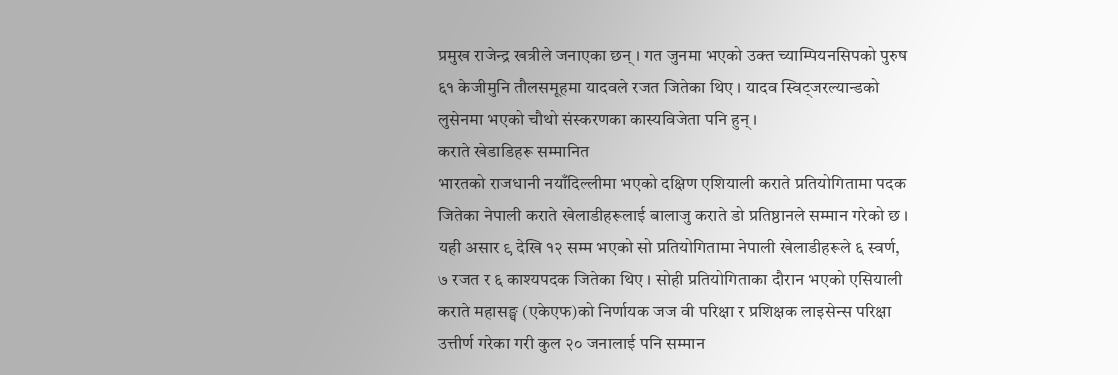प्रमुख राजेन्द्र खत्रीले जनाएका छन् । गत जुनमा भएको उक्त च्याम्पियनसिपको पुरुष ६१ केजीमुनि तौलसमूहमा यादवले रजत जितेका थिए । यादव स्विट्जरल्यान्डको लुसेनमा भएको चौथो संस्करणका कास्यविजेता पनि हुन् ।
कराते खेडाडिहरू सम्मानित
भारतको राजधानी नयाँदिल्लीमा भएको दक्षिण एशियाली कराते प्रतियोगितामा पदक जितेका नेपाली कराते खेलाडीहरूलाई बालाजु कराते डो प्रतिष्ठानले सम्मान गरेको छ । यही असार ९ देखि १२ सम्म भएको सो प्रतियोगितामा नेपाली खेलाडीहरूले ६ स्वर्ण, ७ रजत र ६ काश्यपदक जितेका थिए । सोही प्रतियोगिताका दौरान भएको एसियाली कराते महासङ्घ (एकेएफ)को निर्णायक जज वी परिक्षा र प्रशिक्षक लाइसेन्स परिक्षा उत्तीर्ण गरेका गरी कुल २० जनालाई पनि सम्मान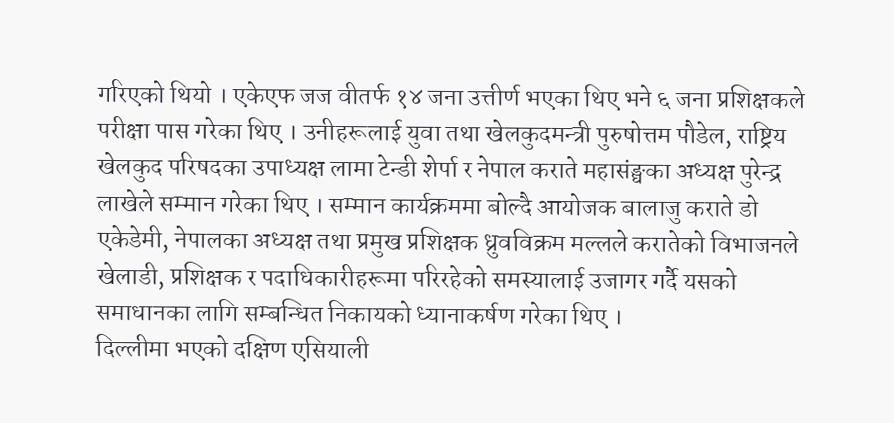गरिएको थियो । एकेएफ जज वीतर्फ १४ जना उत्तीर्ण भएका थिए भने ६ जना प्रशिक्षकले परीक्षा पास गरेका थिए । उनीहरूलाई युवा तथा खेलकुदमन्त्री पुरुषोत्तम पौडेल, राष्ट्रिय खेलकुद परिषदका उपाध्यक्ष लामा टेन्डी शेर्पा र नेपाल कराते महासंङ्घका अध्यक्ष पुरेन्द्र लाखेले सम्मान गरेका थिए । सम्मान कार्यक्रममा बोल्दै आयोजक बालाजु कराते डो एकेडेमी, नेपालका अध्यक्ष तथा प्रमुख प्रशिक्षक ध्रुवविक्रम मल्लले करातेको विभाजनले खेलाडी, प्रशिक्षक र पदाधिकारीहरूमा परिरहेको समस्यालाई उजागर गर्दै यसको समाधानका लागि सम्बन्धित निकायको ध्यानाकर्षण गरेका थिए ।
दिल्लीमा भएको दक्षिण एसियाली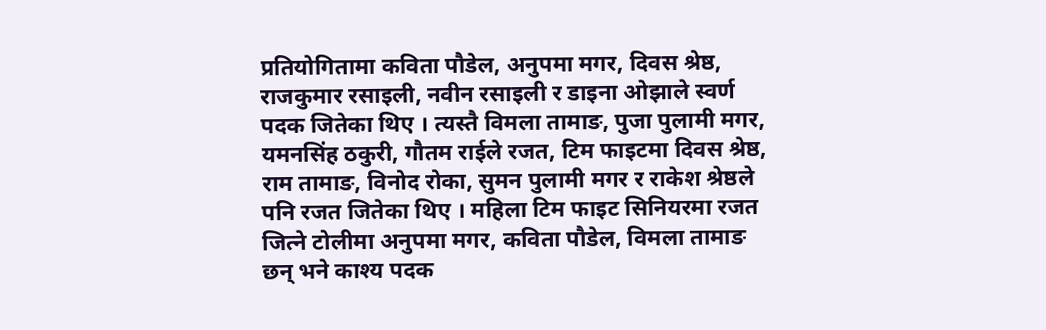प्रतियोगितामा कविता पौडेल, अनुपमा मगर, दिवस श्रेष्ठ, राजकुमार रसाइली, नवीन रसाइली र डाइना ओझाले स्वर्ण पदक जितेका थिए । त्यस्तै विमला तामाङ, पुजा पुलामी मगर, यमनसिंह ठकुरी, गौतम राईले रजत, टिम फाइटमा दिवस श्रेष्ठ, राम तामाङ, विनोद रोका, सुमन पुलामी मगर र राकेश श्रेष्ठले पनि रजत जितेका थिए । महिला टिम फाइट सिनियरमा रजत जित्ने टोलीमा अनुपमा मगर, कविता पौडेल, विमला तामाङ छन् भने काश्य पदक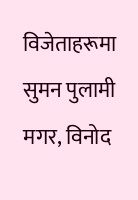विजेताहरूमा सुमन पुलामी मगर, विनोद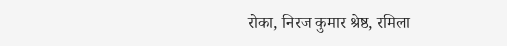रोका, निरज कुमार श्रेष्ठ, रमिला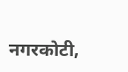नगरकोटी,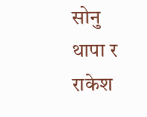सोनु थापा र राकेश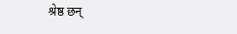श्रेष्ठ छन्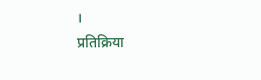।
प्रतिक्रिया